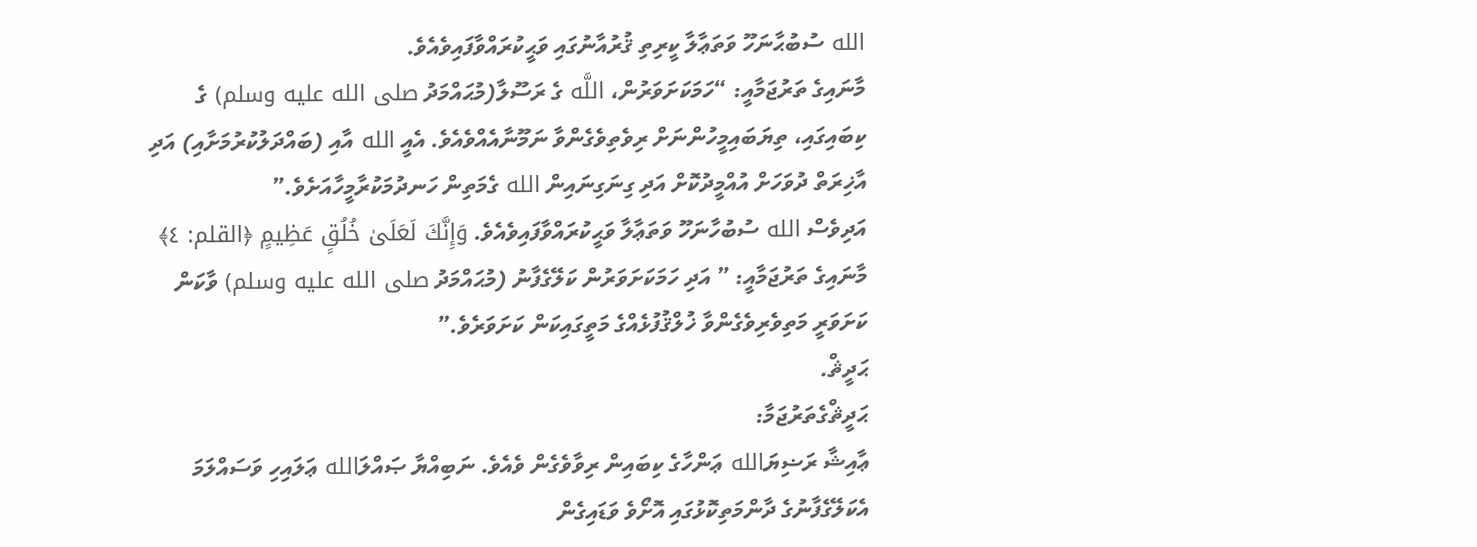الله ސުބުޙާނަހޫ ވަތަޢާލާ ކީރިތި ޤުރުއާނުގައި ވަޙީކުރައްވާފައިވެއެވެ.
މާނައިގެ ތަރުޖަމާއީ: “ހަމަކަށަވަރުން، اللَّه ގެ ރަސޫލާ(މުޙައްމަދު صلى الله عليه وسلم) ގެ ކިބައިގައި، ތިޔަބައިމީހުންނަށް ރިވެތިވެގެންވާ ނަމޫނާއެއްވެއެވެ. އެއީ الله އާއި (ބައްދަލުކުރުމަށާއި) އަދި އާޚިރަތް ދުވަހަށް އުއްމީދުކޮށް އަދި ގިނަގިނައިން الله ގެމަތިން ހަނދުމަކުރާމީހާއަށެވެ.”
އަދިވެސް الله ސުބުހާނަހޫ ވަތަޢާލާ ވަޙީކުރައްވާފައިވެއެވެ. وَإِنَّكَ لَعَلَىٰ خُلُقٍ عَظِيمٍ ﴿القلم: ٤﴾
މާނައިގެ ތަރުޖަމާއީ: ” އަދި ހަމަކަށަވަރުން ކަލޭގެފާނު (މުޙައްމަދު صلى الله عليه وسلم) ވާކަން ކަށަވަރީ މަތިވެރިވެގެންވާ ޚުލްޤުފުޅެއްގެ މަތީގައިކަން ކަށަވަރެވެ.”
ޙަދީޘް.
ޙަދީޘްގެތަރުޖަމާ:
ޢާއިޝާ ރަޟިޔަالله ޢަންހާގެ ކިބައިން ރިވާވެގެން ވެއެވެ. ނަބިއްޔާ ޞައްލަالله ޢަލައިހި ވަސައްލަމަ އެކަލޭގެފާނުގެ ދާންމަތިކޮޅުގައި އޮށޯވެ ވަޑައިގެން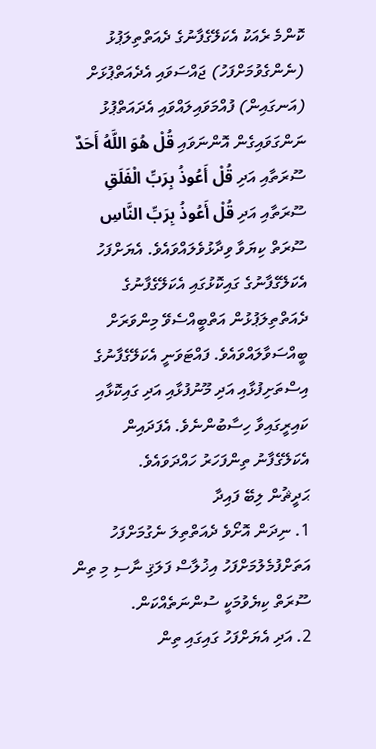ކޮންމެ ރެއަކު އެކަލޭގެފާނުގެ ދެއަތްތިލަޕުޅު (ނެންގެވުމަށްފަހު) ޖައްސަވައި އެދެއަތްޕުޅަށް (އަނގައިން) ފުއްމަވައިލައްވައި އެދައަތްޕުޅު ނަންގަވައިގެން އޮންނަވައި قُلْ هُوَ اللَّهُ أَحَدٌ ސޫރަތާއި އަދި قُلْ أَعُوذُ بِرَبِّ الْفَلَقِ ސޫރަތާއި އަދި قُلْ أَعُوذُ بِرَبِّ النَّاسِ ސޫރަތް ކިޔަވާ ވިދާޅުވެލައްވައެވެ. އެޔަށްފަހު އެކަލޭގެފާނުގެ ގައިކޮޅުގައި އެކަލޭގެފާނުގެ ދެއަތްތިލަޕުޅުން އަތްބީއްސެވޭ މިންވަރަށް ބީއްސަވާލައްވައެވެ. ފައްޓަވަނީ އެކަލޭގެފާނުގެ އިސްތަށިފުޅާއި އަދި މޫނުފުޅާއި އަދި ގައިކޮޅާއި ކައިރީގައިވާ ހިސާބުންނެވެ. އެފަދައިން އެކަލޭގެފާނު ތިންފަހަރު ހައްދަވައެވެ.
ޙަދީޘުން ލިބޭ ފައިދާ
1. ނިދަން އޮށޯވެ ދެއަތްތިލަ ނެގުމަށްފަހު އަތަށްފުމެލުމަށްފަހު އިޚުލާސް ފަލަޤި ނާސި މި ތިން ސޫރަތް ކިޔެވުމަކީ ސުންނަތެއްކަން.
2. އަދި އެޔަށްފަހު ގައިގައި ތިން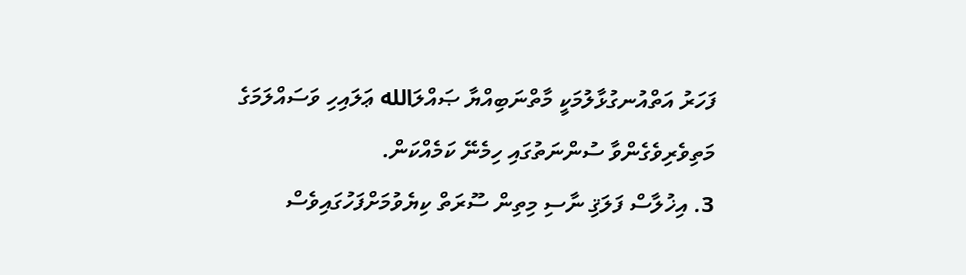ފަހަރު އަތްއުނގުޅާލުމަކީ މާތްނަބިއްޔާ ޞައްލަالله ޢަލައިހި ވަސައްލަމަގެ މަތިވެރިވެގެންވާ ސުންނަތުގައި ހިމެނޭ ކަމެއްކަން.
3. އިޚުލާސް ފަލަޤި ނާސި މިތިން ސޫރަތް ކިޔެވުމަށްފަހުގައިވެސް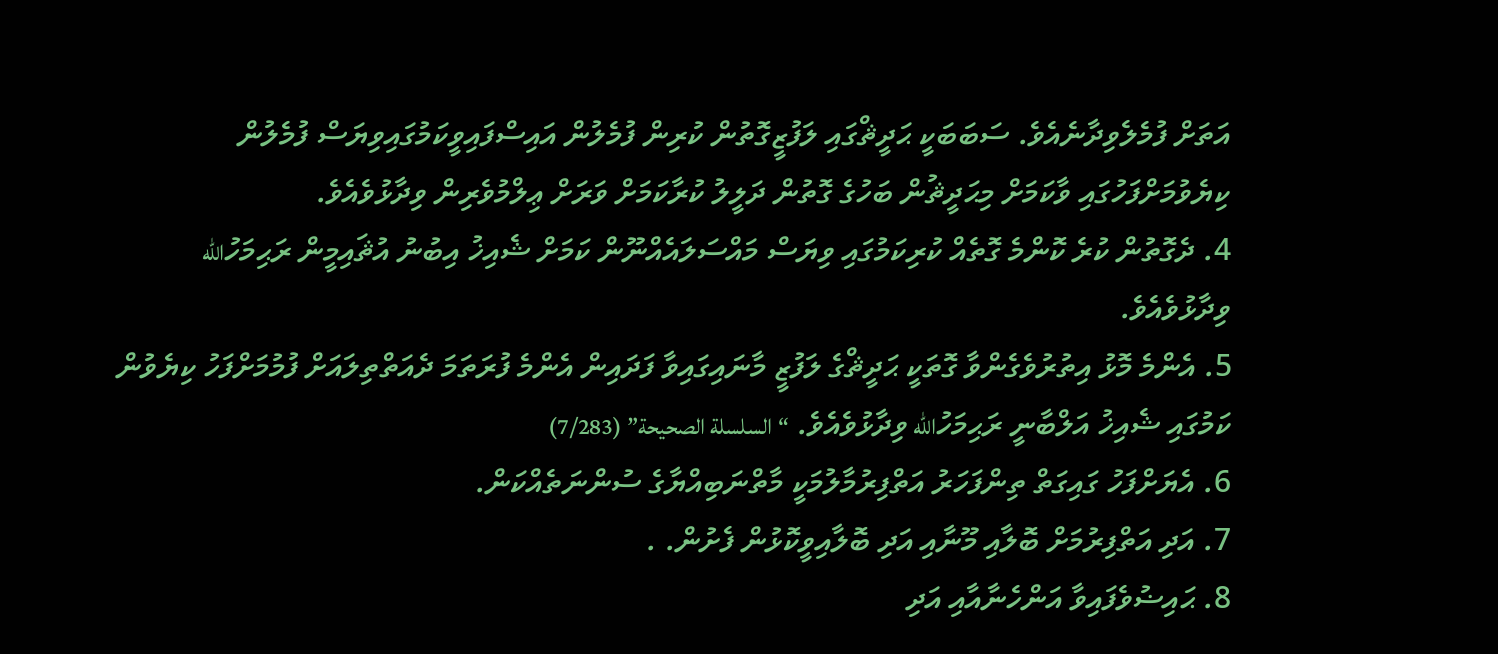އަތަށް ފުމެލެވިދާނެއެވެ. ސަބަބަކީ ޙަދީޘްގައި ލަފުޒީގޮތުން ކުރިން ފުމެލުން އައިސްފައިވީކަމުގައިވިޔަސް ފުމެލުން ކިޔެވުމަށްފަހުގައި ވާކަމަށް މިޙަދީޘުން ބަހުގެ ގޮތުން ދަލީލު ކުރާކަމަށް ވަރަށް ޢިލްމުވެރިން ވިދާޅުވެއެވެ.
4. ދެގޮތުން ކުރެ ކޮންމެ ގޮތެއް ކުރިކަމުގައި ވިޔަސް މައްސަލައެއްނޫން ކަމަށް ޝެއިޚު އިބުނު އުޘައިމީން ރަޙިމަހުالله ވިދާޅުވެއެވެ.
5. އެންމެ މޮޅު އިތުރުވެގެންވާ ގޮތަކީ ޙަދީޘްގެ ލަފުޒީ މާނައިގައިވާ ފަދައިން އެންމެ ފުރަތަމަ ދެއަތްތިލައަށް ފުމުމަށްފަހު ކިޔެވުން ކަމުގައި ޝެއިޚު އަލްބާނީ ރަޙިމަހުالله ވިދާޅުވެއެވެ. “السلسلة الصحيحة” (7/283)
6. އެޔަށްފަހު ގައިގަތް ތިންފަހަރު އަތްފިރުމާލުމަކީ މާތްނަބިއްޔާގެ ސުންނަތެއްކަން.
7. އަދި އަތްފިރުމަށް ބޮލާއި މޫނާއި އަދި ބޮލާއިވީކޮޅުން ފެށުން. .
8. ޙައިޟުވެފައިވާ އަންހެނާއާއި އަދި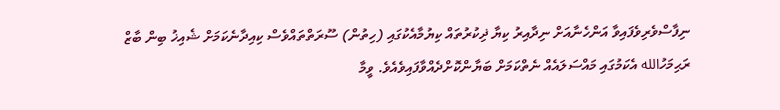ނިފާސްވެރިވެފައިވާ އަންހެނާއަށް ނިދާއިރު ކިޔާ ޛިކުރުތައް ކިޔުމާއެކުގައި (ހިތުން) ސޫރަތްތައްވެސް ކިއިދާނެކަމަށް ޝެއިޚު ބިން ބާޒް ރަޙިމަހުالله އެކަމުގައި މައްސަލައެއް ނެތްކަމަށް ބަޔާންކޮށްދެއްވާފައިވެއެވެ. ވީމާ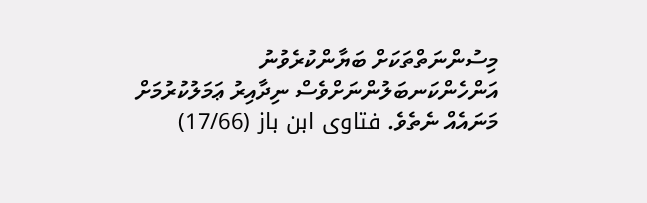މިސުންނަތްތަކަށް ބަޔާންކުރެވުނު އަންހެންކަނބަލުންނަށްވެސް ނިދާއިރު ޢަމަލުކުރުމަށް މަނައެއް ނެތެވެ. فتاوى ابن باز (17/66)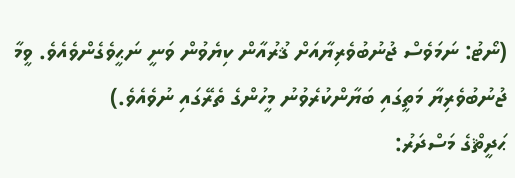(ނޯޓު: ނަމަވެސް ޖުނުބުވެރިޔާއަށް ޤުރުއާން ކިޔެވުން ވަނީ ނަޙީވެގެންވެއެވެ. ވީމާ ޖުނުބުވެރިޔާ މަތީގައި ބަޔާންކުރެވުނު މީހުންގެ ތެރޭގައި ނުވެއެވެ.)
ޙަދީޘްގެ މަސްދަރު: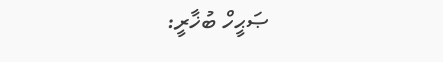ޞަޙީހް ބުޚާރީ: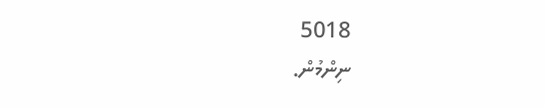5018
ނިންމުން.